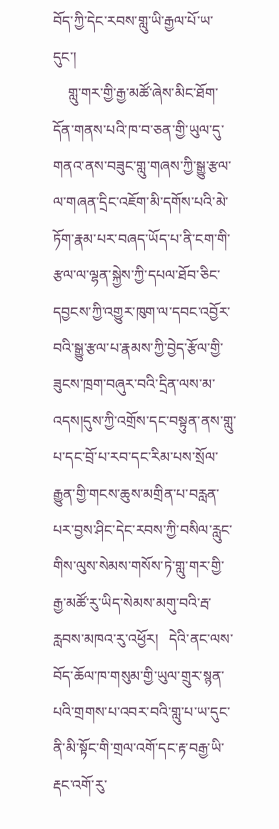བོད་ཀྱི་དེང་རབས་གླུ་ཡི་རྒྱལ་པོ་ཡ་དུང་།
    གླུ་གར་གྱི་རྒྱ་མཚོ་ཞེས་མིང་ཐོག་དོན་གནས་པའི་ཁ་བ་ཅན་གྱི་ཡུལ་དུ་གནའ་ནས་བཟུང་གླུ་གཞས་ཀྱི་སྒྱུ་རྩལ་ལ་གཞན་དྲིང་འཇོག་མི་དགོས་པའི་མེ་ཏོག་རྣམ་པར་བཞད་ཡོད་པ་ནི་ངག་གི་རྩལ་ལ་ལྷན་སྐྱེས་ཀྱི་དཔལ་ཐོབ་ཅིང་དབྱངས་ཀྱི་འགྱུར་ཁུག་ལ་དབང་འབྱོར་བའི་སྒྱུ་རྩལ་པ་རྣམས་ཀྱི་བྱེད་རྩོལ་གྱི་ཟུངས་ཁྲག་བཞུར་བའི་དྲིན་ལས་མ་འདས།དུས་ཀྱི་འགྲོས་དང་བསྟུན་ནས་གླུ་པ་དང་བྲོ་པ་རབ་དང་རིམ་པས་སྲོལ་རྒྱུན་གྱི་གངས་ཆུས་མགྲིན་པ་བརླན་པར་བྱས་ཤིང་དེང་རབས་ཀྱི་བསིལ་རླུང་གིས་ལུས་སེམས་གསོས་ཏེ་གླུ་གར་གྱི་རྒྱ་མཚོ་རུ་ཡིད་སེམས་མགུ་བའི་རྦ་རླབས་མཁའ་རུ་འཕྱོར།   དེའི་ནང་ལས་བོད་ཆོལ་ཁ་གསུམ་གྱི་ཡུལ་གྲུར་སྙན་པའི་གྲགས་པ་འབར་བའི་གླུ་པ་ཡ་དུང་ནི་མི་སྟོང་གི་གྲལ་འགོ་དང་རྟ་བརྒྱ་ཡི་རྡང་འགོ་རུ་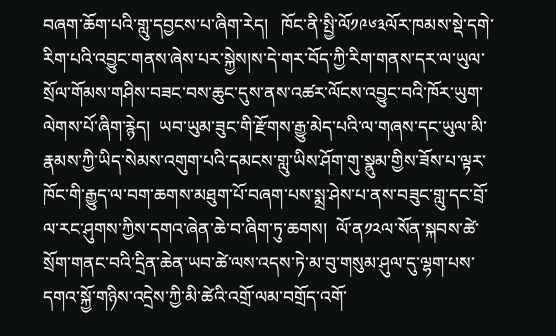བཞག་ཆོག་པའི་གླུ་དབྱངས་པ་ཞིག་རེད།   ཁོང་ནི་སྤྱི་ལོ༡༩༦༣ལོར་ཁམས་སྡེ་དགེ་རིག་པའི་འབྱུང་གནས་ཞེས་པར་སྐྱེས།ས་དེ་གར་བོད་ཀྱི་རིག་གནས་དར་ལ་ཡུལ་སྲོལ་གོམས་གཤིས་བཟང་བས་ཆུང་དུས་ནས་འཚར་ལོངས་འབྱུང་བའི་ཁོར་ཡུག་ལེགས་པོ་ཞིག་རྙེད།  ཡབ་ཡུམ་ཟུང་གི་རྫོགས་རྒྱུ་མེད་པའི་ལ་གཞས་དང་ཡུལ་མི་རྣམས་ཀྱི་ཡིད་སེམས་འགུག་པའི་དམངས་གླུ་ཡིས་ཤོག་གུ་སྣུམ་གྱིས་ཟོས་པ་ལྟར་ཁོང་གི་རྒྱུད་ལ་བག་ཆགས་མཐུག་པོ་བཞག་པས་སྨྲ་ཤེས་པ་ནས་བཟུང་གླུ་དང་བྲོ་ལ་རང་ཤུགས་ཀྱིས་དགའ་ཞེན་ཆེ་བ་ཞིག་ཏུ་ཆགས།  ལོ་ན༡༢ལ་སོན་སྐབས་ཚེ་སྲོག་གནང་བའི་དྲིན་ཆེན་ཡབ་ཚེ་ལས་འདས་ཏེ་མ་བུ་གསུམ་ཤུལ་དུ་ལྷག་པས་དགའ་སྐྱོ་གཉིས་འདྲེས་ཀྱི་མི་ཚེའི་འགྲོ་ལམ་བགྲོད་འགོ་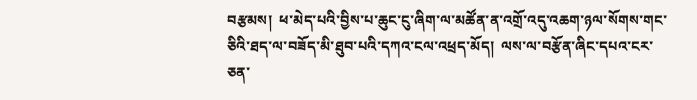བརྩམས།  ཕ་མེད་པའི་བྱིས་པ་ཆུང་ངུ་ཞིག་ལ་མཚོན་ན་འགྲོ་འདུ་འཆག་ཉལ་སོགས་གང་ཅིའི་ཐད་ལ་བཟོད་མི་ཐུབ་པའི་དཀའ་ངལ་འཕྲད་མོད།  ལས་ལ་བརྩོན་ཞིང་དཔའ་ངར་ཅན་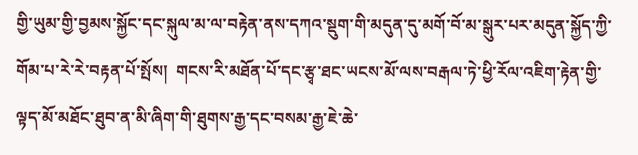གྱི་ཡུམ་གྱི་བྱམས་སྐྱོང་དང་སྐུལ་མ་ལ་བརྟེན་ནས་དཀའ་སྡུག་གི་མདུན་དུ་མགོ་བོ་མ་སྒུར་པར་མདུན་སྐྱོད་ཀྱི་གོམ་པ་རེ་རེ་བརྟན་པོ་སྤོས།  གངས་རི་མཐོན་པོ་དང་རྩྭ་ཐང་ཡངས་མོ་ལས་བརྒལ་ཏེ་ཕྱི་རོལ་འཇིག་རྟེན་གྱི་ལྟད་མོ་མཐོང་ཐུབ་ན་མི་ཞིག་གི་ཐུགས་རྒྱ་དང་བསམ་རྒྱ་ཇེ་ཆེ་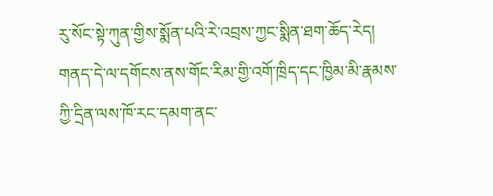རུ་སོང་སྟེ་ཀུན་གྱིས་སྨོན་པའི་རེ་འབྲས་ཀྱང་སྨིན་ཐག་ཆོད་རེད།  གནད་དེ་ལ་དགོངས་ནས་གོང་རིམ་གྱི་འགོ་ཁྲིད་དང་ཁྱིམ་མི་རྣམས་ཀྱི་དྲིན་ལས་ཁོ་རང་དམག་ནང་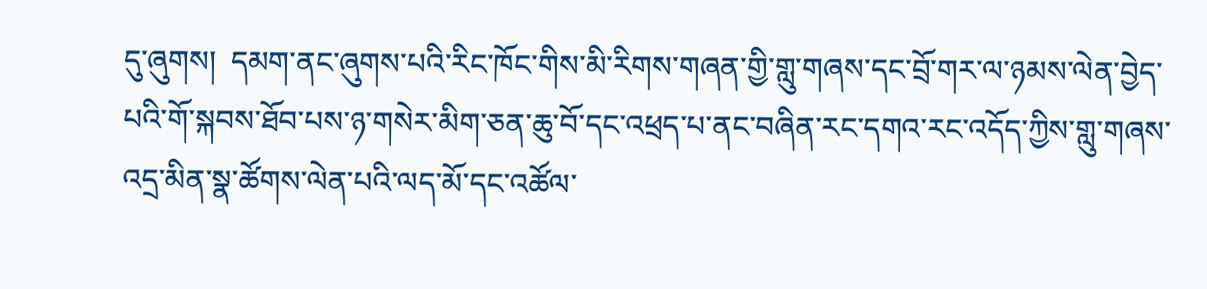དུ་ཞུགས།  དམག་ནང་ཞུགས་པའི་རིང་ཁོང་གིས་མི་རིགས་གཞན་གྱི་གླུ་གཞས་དང་བྲོ་གར་ལ་ཉམས་ལེན་བྱེད་པའི་གོ་སྐབས་ཐོབ་པས་ཉ་གསེར་མིག་ཅན་ཆུ་བོ་དང་འཕྲད་པ་ནང་བཞིན་རང་དགའ་རང་འདོད་ཀྱིས་གླུ་གཞས་འདྲ་མིན་སྣ་ཚོགས་ལེན་པའི་ལད་མོ་དང་འཚོལ་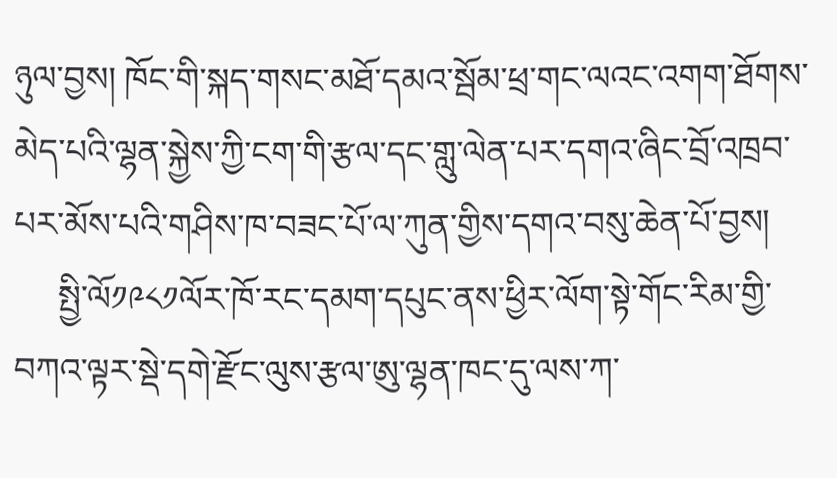ཉུལ་བྱས། ཁོང་གི་སྐད་གསང་མཐོ་དམའ་སྦོམ་ཕྲ་གང་ལའང་འགག་ཐོགས་མེད་པའི་ལྷན་སྐྱེས་ཀྱི་ངག་གི་རྩལ་དང་གླུ་ལེན་པར་དགའ་ཞིང་བྲོ་འཁྲབ་པར་མོས་པའི་གཤིས་ཁ་བཟང་པོ་ལ་ཀུན་གྱིས་དགའ་བསུ་ཆེན་པོ་བྱས།
     སྤྱི་ལོ༡༩༨༡ལོར་ཁོ་རང་དམག་དཔུང་ནས་ཕྱིར་ལོག་སྟེ་གོང་རིམ་གྱི་བཀའ་ལྟར་སྡེ་དགེ་རྫོང་ལུས་རྩལ་ཨུ་ལྷན་ཁང་དུ་ལས་ཀ་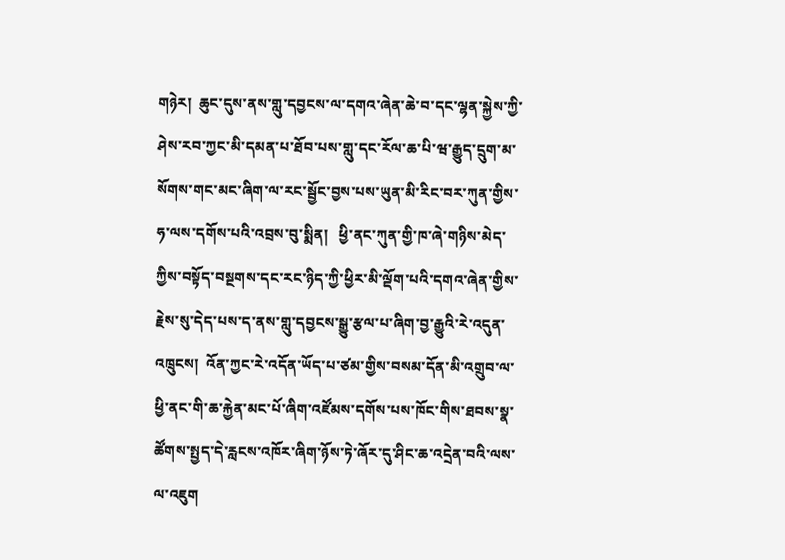གཉེར།  ཆུང་དུས་ནས་གླུ་དབྱངས་ལ་དགའ་ཞེན་ཆེ་བ་དང་ལྷན་སྐྱེས་ཀྱི་ཤེས་རབ་ཀྱང་མི་དམན་པ་ཐོབ་པས་གླུ་དང་རོལ་ཆ་པི་ཝ་རྒྱུད་དྲུག་མ་སོགས་གང་མང་ཞིག་ལ་རང་སྦྱོང་བྱས་པས་ཡུན་མི་རིང་བར་ཀུན་གྱིས་ཧ་ལས་དགོས་པའི་འབྲས་བུ་སྨིན།   ཕྱི་ནང་ཀུན་གྱི་ཁ་ཞེ་གཉིས་མེད་ཀྱིས་བསྟོད་བསྔགས་དང་རང་ཉིད་ཀྱི་ཕྱིར་མི་ལྡོག་པའི་དགའ་ཞེན་གྱིས་རྗེས་སུ་དེད་པས་ད་ནས་གླུ་དབྱངས་སྒྱུ་རྩལ་པ་ཞིག་བྱ་རྒྱུའི་རེ་འདུན་འཁྲུངས།  འོན་ཀྱང་རེ་འདོན་ཡོད་པ་ཙམ་གྱིས་བསམ་དོན་མི་འགྲུབ་ལ་ཕྱི་ནང་གི་ཆ་རྐྱེན་མང་པོ་ཞིག་འཛོམས་དགོས་པས་ཁོང་གིས་ཐབས་སྣ་ཚོགས་སྤྱད་དེ་རླངས་འཁོར་ཞིག་ཉོས་ཏེ་ཞོར་དུ་ཤིང་ཆ་འདྲེན་བའི་ལས་ལ་འཇུག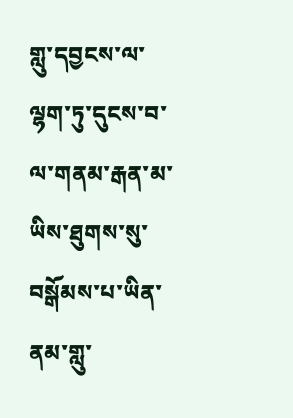གླུ་དབྱངས་ལ་ལྷག་ཏུ་དུངས་བ་ལ་གནམ་རྒན་མ་ཡིས་ཐུགས་སུ་བསྒོམས་པ་ཡིན་ནམ་གླུ་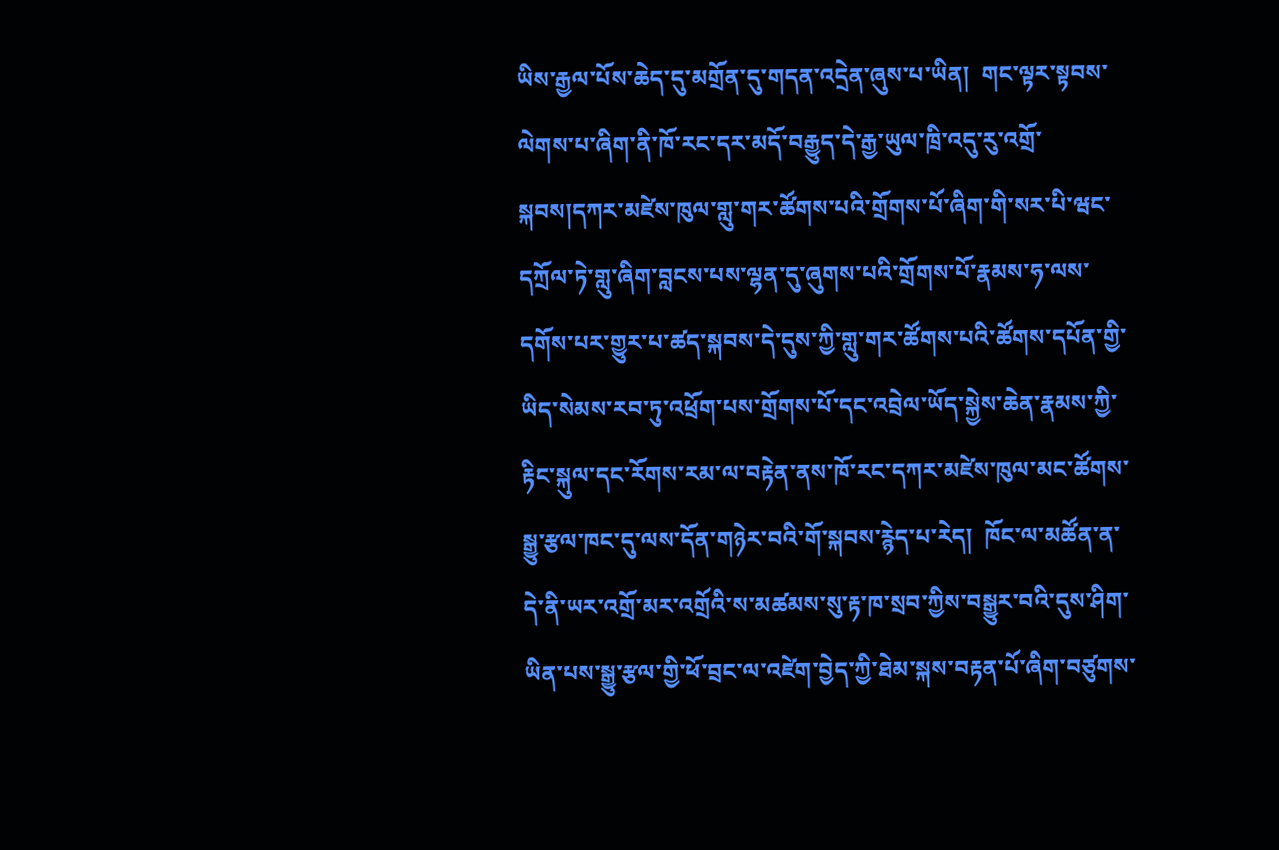ཡིས་རྒྱལ་པོས་ཆེད་དུ་མགྲོན་དུ་གདན་འདྲེན་ཞུས་པ་ཡིན།  གང་ལྟར་སྟབས་ལེགས་པ་ཞིག་ནི་ཁོ་རང་དར་མདོ་བརྒྱུད་དེ་རྒྱ་ཡུལ་ཁྲི་འདུ་རུ་འགྲོ་སྐབས།དཀར་མཛེས་ཁུལ་གླུ་གར་ཚོགས་པའི་གྲོགས་པོ་ཞིག་གི་སར་པི་ཝང་དཀྲོལ་ཏེ་གླུ་ཞིག་བླངས་པས་ལྷན་དུ་ཞུགས་པའི་གྲོགས་པོ་རྣམས་ཧ་ལས་དགོས་པར་གྱུར་པ་ཚད་སྐབས་དེ་དུས་ཀྱི་གླུ་གར་ཚོགས་པའི་ཚོགས་དཔོན་གྱི་ཡིད་སེམས་རབ་ཏུ་འཕྲོག་པས་གྲོགས་པོ་དང་འབྲེལ་ཡོད་སྐྱེས་ཆེན་རྣམས་ཀྱི་རྟིང་སྐུལ་དང་རོགས་རམ་ལ་བརྟེན་ནས་ཁོ་རང་དཀར་མཛེས་ཁུལ་མང་ཚོགས་སྒྱུ་རྩལ་ཁང་དུ་ལས་དོན་གཉེར་བའི་གོ་སྐབས་རྙེད་པ་རེད།  ཁོང་ལ་མཚོན་ན་དེ་ནི་ཡར་འགྲོ་མར་འགྲོའི་ས་མཚམས་སུ་རྟ་ཁ་སྲབ་ཀྱིས་བསྒྱུར་བའི་དུས་ཤིག་ཡིན་པས་སྒྱུ་རྩལ་གྱི་ཕོ་བྲང་ལ་འཛེག་བྱེད་ཀྱི་ཐེམ་སྐས་བརྟན་པོ་ཞིག་བཙུགས་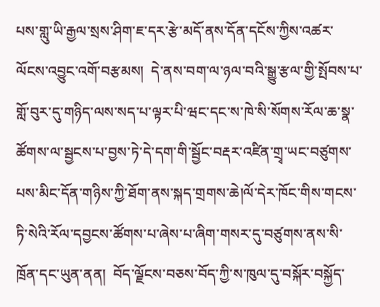པས་གླུ་ཡི་རྒྱལ་སྲས་ཤིག་ཇ་དར་རྩེ་མདོ་ནས་དོན་དངོས་ཀྱིས་འཚར་ལོངས་འབྱུང་འགོ་བརྩམས།  དེ་ནས་བག་ལ་ཉལ་བའི་སྒྱུ་རྩལ་གྱི་སྤོབས་པ་གློ་བུར་དུ་གཉིད་ལས་སད་པ་ལྟར་པི་ཝང་དང་ས་ཁེ་སི་སོགས་རོལ་ཆ་སྣ་ཚོགས་ལ་སྦྱངས་པ་བྱས་ཏེ་དེ་དག་གི་སྦྱོང་བརྡར་འཛིན་གྲྭ་ཡང་བཙུགས་པས་མིང་དོན་གཉིས་ཀྱི་ཐོག་ནས་སྐད་གྲགས་ཆེ།ལོ་དེར་ཁོང་གིས་གངས་ཏི་སེའི་རོལ་དབྱངས་ཚོགས་པ་ཞེས་པ་ཞིག་གསར་དུ་བཙུགས་ནས་སི་ཁྲོན་དང་ཡུན་ནན།  བོད་ལྗོངས་བཅས་བོད་ཀྱི་ས་ཁུལ་དུ་བསྐོར་བསྐྱོད་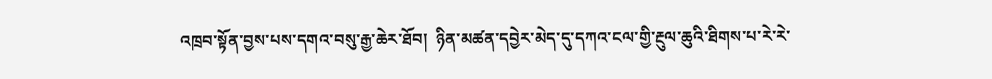འཁྲབ་སྟོན་བྱས་པས་དགའ་བསུ་རྒྱ་ཆེར་ཐོབ།  ཉིན་མཚན་དབྱེར་མེད་དུ་དཀའ་ངལ་གྱི་རྔུལ་ཆུའི་ཐིགས་པ་རེ་རེ་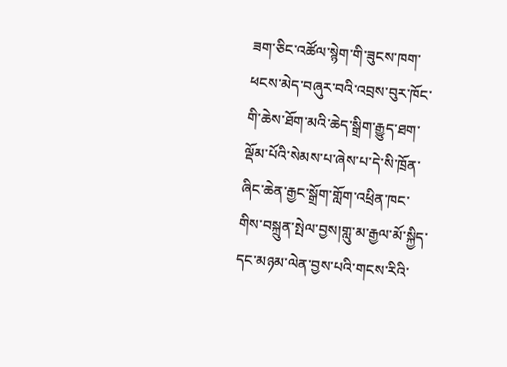ཟག་ཅིང་འཚོལ་སྙེག་གི་ཟུངས་ཁག་ཕངས་མེད་བཞུར་བའི་འབྲས་བུར་ཁོང་གི་ཆེས་ཐོག་མའི་ཆེད་སྒྲིག་རྒྱུད་ཐག་ལྡོམ་པོའི་སེམས་པ་ཞེས་པ་དེ་སི་ཁྲོན་ཞིང་ཆེན་རྒྱང་སྒྲོག་གློག་འཕྲིན་ཁང་གིས་བསྐྲུན་སྤེལ་བྱས།གླུ་མ་རྒྱལ་མོ་སྐྱིད་དང་མཉམ་ལེན་བྱས་པའི་གངས་རིའི་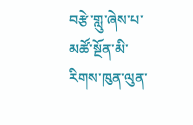བརྩེ་གླུ་ཞེས་པ་མཚོ་སྔོན་མི་རིགས་ཁུན་ལུན་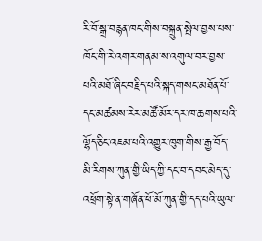རི་བོ་སྒྲ་བརྙན་ཁང་གིས་བསྐྲུན་སྤེལ་བྱས་པས་ཁོང་གི་རེ་འགར་གནམ་ས་འགུལ་བར་བྱས་པའི་མཐོ་ཞིང་བརྗིད་པའི་སྐད་གསང་མཐོན་པོ་དང་མཚམས་རེར་མཚོ་མོར་དར་ཁ་ཆགས་པའི་ལྷོད་ཅིང་འཇམ་པའི་འགྱུར་ཁུག་གིས་རྒྱ་བོད་མི་རིགས་ཀུན་གྱི་ཡིད་ཀྱི་དང་བ་དབང་མེད་དུ་འཕྲོག་སྟེ་ན་གཞོན་ཕོ་མོ་ཀུན་གྱི་དད་པའི་ཡུལ་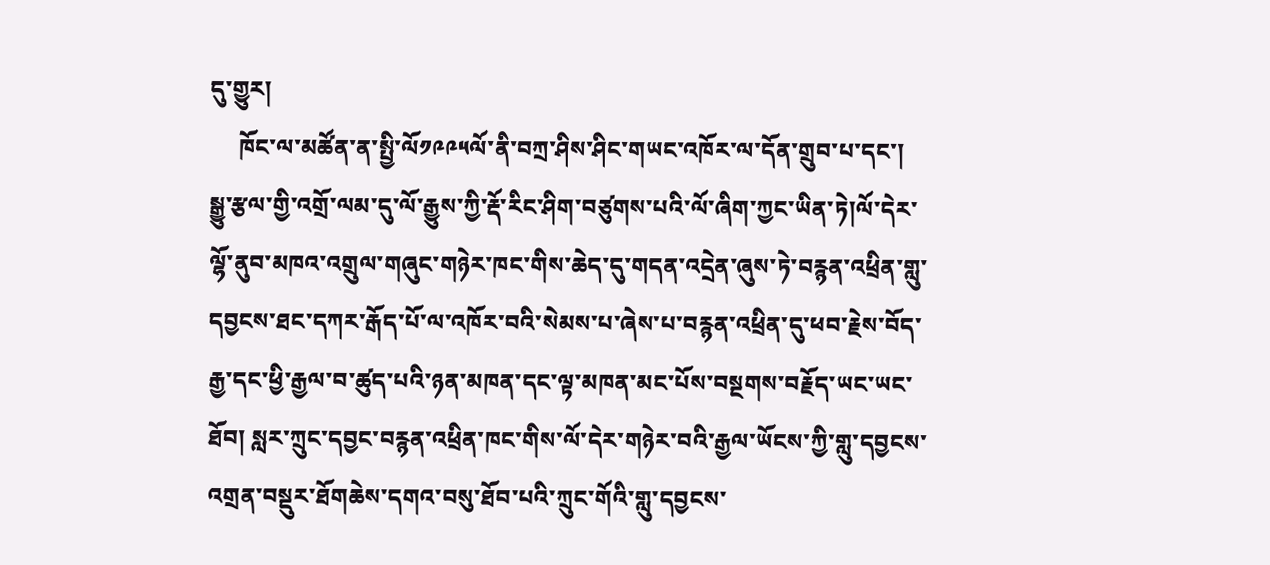དུ་གྱུར།
     ཁོང་ལ་མཚོན་ན་སྤྱི་ལོ༡༩༩༥ལོ་ནི་བཀྲ་ཤིས་ཤིང་གཡང་འཁོར་ལ་དོན་གྲུབ་པ་དང་། སྒྱུ་རྩལ་གྱི་འགྲོ་ལམ་དུ་ལོ་རྒྱུས་ཀྱི་རྡོ་རིང་ཤིག་བཙུགས་པའི་ལོ་ཞིག་ཀྱང་ཡིན་ཏེ།ལོ་དེར་ལྷོ་ནུབ་མཁའ་འགྲུལ་གཞུང་གཉེར་ཁང་གིས་ཆེད་དུ་གདན་འདྲེན་ཞུས་ཏེ་བརྙན་འཕྲིན་གླུ་དབྱངས་ཐང་དཀར་རྒོད་པོ་ལ་འཁོར་བའི་སེམས་པ་ཞེས་པ་བརྙན་འཕྲིན་དུ་ཕབ་རྗེས་བོད་རྒྱ་དང་ཕྱི་རྒྱལ་བ་ཚུད་པའི་ཉན་མཁན་དང་ལྟ་མཁན་མང་པོས་བསྔགས་བརྗོད་ཡང་ཡང་ཐོབ། སླར་ཀྲུང་དབྱང་བརྙན་འཕྲིན་ཁང་གིས་ལོ་དེར་གཉེར་བའི་རྒྱལ་ཡོངས་ཀྱི་གླུ་དབྱངས་འགྲན་བསྡུར་ཐོགཆེས་དགའ་བསུ་ཐོབ་པའི་ཀྲུང་གོའི་གླུ་དབྱངས་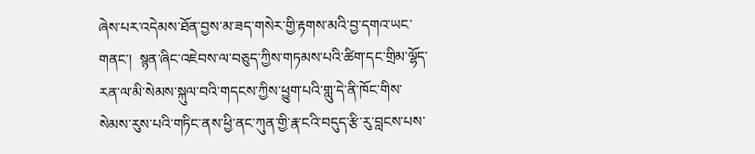ཞེས་པར་འདེམས་ཐོན་བྱས་མ་ཟད་གསེར་གྱི་རྟགས་མའི་བྱ་དགའ་ཡང་གནང་།  སྙན་ཞིང་འཇེབས་ལ་བཅུད་ཀྱིས་གཏམས་པའི་ཚིག་དང་གྲིམ་ལྷོད་རན་ལ་མི་སེམས་སྐུལ་བའི་གདངས་ཀྱིས་ཕྱུག་པའི་གླུ་དེ་ནི་ཁོང་གིས་སེམས་རུས་པའི་གཏིང་ནས་ཕྱི་ནང་ཀུན་གྱི་རྣ་ངའི་བདུད་རྩི་རུ་བླངས་པས་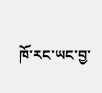ཁོ་རང་ཡང་བྱ་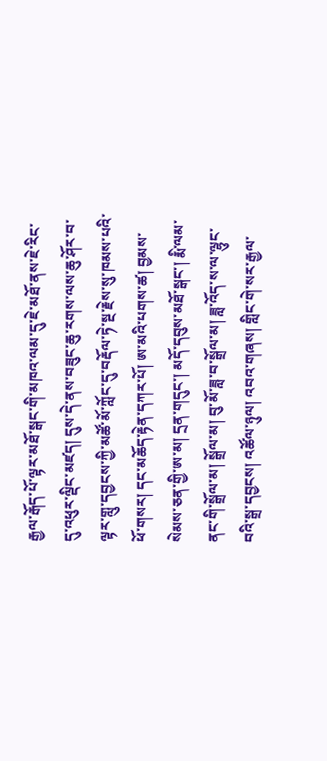རྒྱལ་རྒོད་པོ་ལྟར་མཐོ་སྒང་གི་མཁའ་ལམ་དུ་ཇེ་མཐོ་ནས་ཇེ་རིང་དུ་འཕུར་ལྡིང་མཛད། དུས་དེ་ནས་བཟུང་ཆུ་རགས་ལས་ཆུ་ཤོར་བ་ལྟར་གླུ་དབྱངས་ཀྱི་མཚོ་མོ་ཀློང་དུ་བརྡོལ་ཏེ་སྔ་རྗེས་སུ་ཁམས་པའི་ཕོ་གསར། དང་མཆོད་རྟེན་དཀར་པོ། ཨ་མའི་པགས་ཚ། བྱམས་སེམས་ཅན་གྱི་ཨ་མ། དྲན་གདུང་། མདོ་དབུས་མཐོ་སྒང་། རྨི་ལམ་ནང་གི་སྒྲོལ་མ། སྒྲོལ་མ། བུ་མོ་ཟླ་བ་སྒྲོལ་མ། ཟླ་འོད་ས་ལ་ལྷུང་བའི་སྒྲ་དབྱངས། འཚོལ་ཉུལ། འབའ་གཞས། གླིང་གེ་སར་རྒྱལ་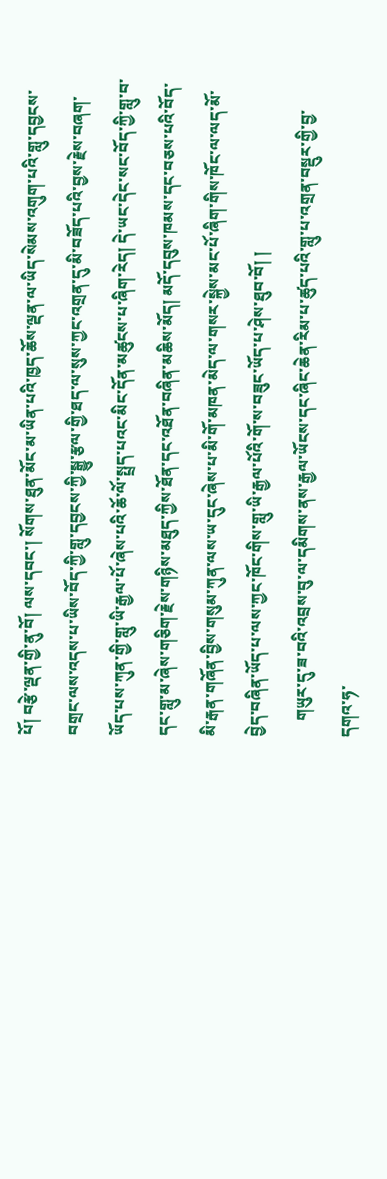པོ། བརྩེ་ལྡན་གྱི་ནུ་བོ། ལས་དབང་། སོགས་ཐུན་མོང་མ་ཡིན་པའི་ཁྱད་ཆོས་ལྡན་ལ་ཡིད་སེམས་འགུག་པའི་གླུ་དབྱངས་བགྲང་ལས་འདས་པ་ཡིས་བོད་ཀྱི་གླུ་དབྱངས་ཀྱི་སྒྱུ་རྩལ་གྱི་ཐད་ལ་སུས་ཀྱང་འགྲན་དུ་མི་བཟོད་པའི་བྱས་རྗེས་བཞག་ཡོད་པས་ཀུན་གྱི་གླུ་ཡི་རྒྱལ་པོ་ཞེས་པའི་ཆོ་ལོ་སྤྲད་པའང་མིང་དོན་མཚུངས་པ་ཞིག་རེད། དེ་ཡང་དེང་སང་བོད་ཀྱི་གླུ་བ་དང་གླུ་མ་ཞེས་གཅིག་རྗེས་གཉིས་མཐུད་ཀྱིས་ཐོན་དང་འཐོན་བཞིན་མཆིས་མོད། མདོ་དབུས་ཁམས་དང་བཅས་པའི་བོད་མི་རྒན་གཞོན་བྱིས་གསུམ་ཀུན་ལས་ཡ་དུང་ཞེས་པ་མི་གོ་མཁན་མེད་ལ་གསར་སྐྱེས་མང་པོ་ཞིག་གིས་ཁོང་ལ་ལད་མོ་བྱེད་བཞིན་ཡོད་པ་ལས་ཀྱང་ཁོང་གིས་གླུ་ཡི་རྒྱལ་པོའི་གོ་ས་བཟུང་ཡོད་པ་ཤེས་ཐུབ་བོ། །
    གཡུར་དུ་ཟ་བའི་འབྲས་བུ་ལ་དམིགས་ནས་རྒྱལ་ཡོངས་དང་ཞིང་ཆེན་རིམ་པ་ཚུད་པའི་གླུ་པ་འགྲན་བསྡུར་གྱི་བྱ་དགའ་ཧ་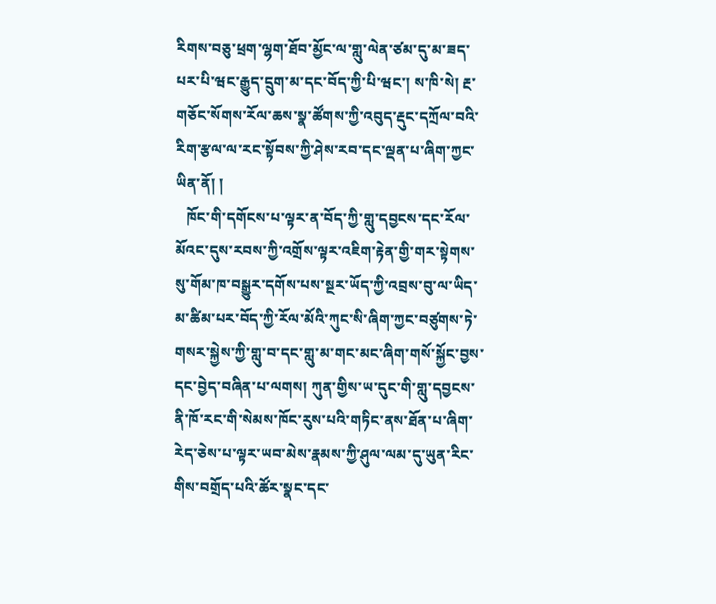རིགས་བཅུ་ཕྲག་ལྷག་ཐོབ་མྱོང་ལ་གླུ་ལེན་ཙམ་དུ་མ་ཟད་པར་པི་ཝང་རྒྱུད་དྲུག་མ་དང་བོད་ཀྱི་པི་ཝང་། ས་ཁི་སེ། རྔ་གཅོང་སོགས་རོལ་ཆས་སྣ་ཚོགས་ཀྱི་འབུད་རྡུང་དཀྲོལ་བའི་རིག་རྩལ་ལ་རང་སྟོབས་ཀྱི་ཤེས་རབ་དང་ལྡན་པ་ཞིག་ཀྱང་ཡིན་ནོ། །
   ཁོང་གི་དགོངས་པ་ལྟར་ན་བོད་ཀྱི་གླུ་དབྱངས་དང་རོལ་མོའང་དུས་རབས་ཀྱི་འགྲོས་ལྟར་འཇིག་རྟེན་གྱི་གར་སྟེགས་སུ་གོམ་ཁ་བསྒྱུར་དགོས་པས་སྔར་ཡོད་ཀྱི་འབྲས་བུ་ལ་ཡིད་མ་ཚིམ་པར་བོད་ཀྱི་རོལ་མོའི་ཀུང་སི་ཞིག་ཀྱང་བཙུགས་ཏེ་གསར་སྐྱེས་ཀྱི་གླུ་བ་དང་གླུ་མ་གང་མང་ཞིག་གསོ་སྐྱོང་བྱས་དང་བྱེད་བཞིན་པ་ལགས། ཀུན་གྱིས་ཡ་དུང་གི་གླུ་དབྱངས་ནི་ཁོ་རང་གི་སེམས་ཁོང་རུས་པའི་གཏིང་ནས་ཐོན་པ་ཞིག་རེད་ཅེས་པ་ལྟར་ཡབ་མེས་རྣམས་ཀྱི་ཤུལ་ལམ་དུ་ཡུན་རིང་གིས་བགྲོད་པའི་ཚོར་སྣང་དང་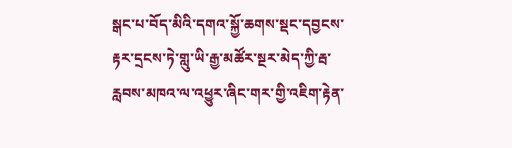སྒང་པ་བོད་མིའི་དགའ་སྐྱོ་ཆགས་སྡང་དབྱངས་རྟར་དྲངས་ཏེ་གླུ་ཡི་རྒྱ་མཚོར་སྔར་མེད་ཀྱི་རྦ་རླབས་མཁའ་ལ་འཕྱུར་ཞིང་གར་གྱི་འཇིག་རྟེན་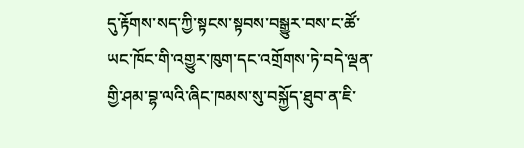དུ་རྟོགས་སད་ཀྱི་སྟངས་སྟབས་བསྒྱུར་བས་ང་ཚོ་ཡང་ཁོང་གི་འགྱུར་ཁུག་དང་འགྲོགས་ཏེ་བདེ་ལྡན་གྱི་ཤམ་བྷ་ལའི་ཞིང་ཁམས་སུ་བསྐྱོད་ཐུབ་ན་ཇི་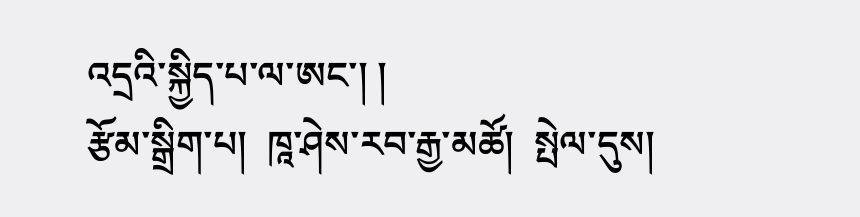འདྲའི་སྐྱིད་པ་ལ་ཨང་། །
རྩོམ་སྒྲིག་པ།  ཁཱ་ཤེས་རབ་རྒྱ་མཚོ།  སྤེལ་དུས།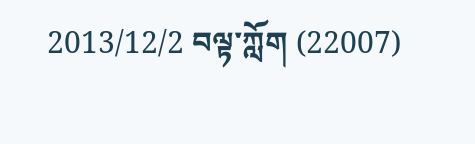2013/12/2 བལྟ་ཀློག (22007)